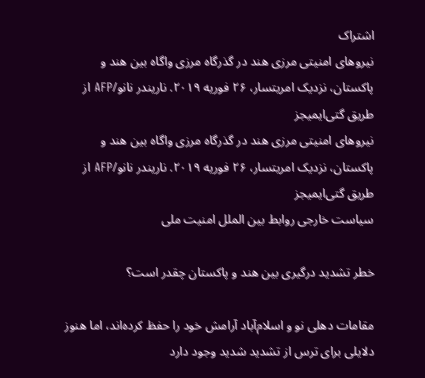اشتراک
نیروهای امنیتی مرزی هند در گذرگاه مرزی واگاه بین هند و پاکستان، نزدیک امریتسار، ۲۶ فوریه ۲۰۱۹. ناریندر نانو/AFP از طریق گتی‌ایمیجز
نیروهای امنیتی مرزی هند در گذرگاه مرزی واگاه بین هند و پاکستان، نزدیک امریتسار، ۲۶ فوریه ۲۰۱۹. ناریندر نانو/AFP از طریق گتی‌ایمیجز
سیاست خارجی روابط بین الملل امنیت ملی

خطر تشدید درگیری بین هند و پاکستان چقدر است؟

مقامات دهلی نو و اسلام‌آباد آرامش خود را حفظ کرده‌اند، اما هنوز دلایلی برای ترس از تشدید شدید وجود دارد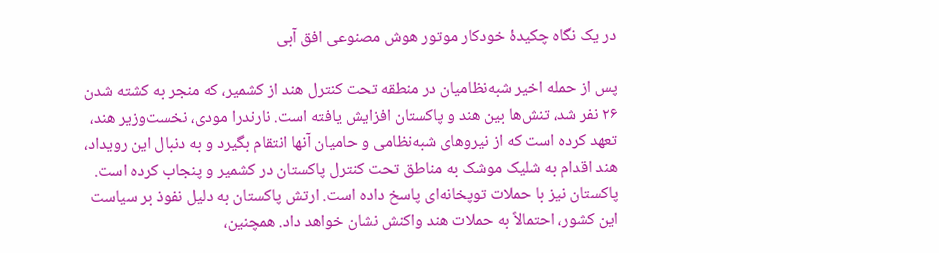در یک نگاه چکیدهٔ خودکار موتور هوش مصنوعی افق آبی

پس از حمله اخیر شبه‌نظامیان در منطقه تحت کنترل هند از کشمیر، که منجر به کشته شدن ۲۶ نفر شد، تنش‌ها بین هند و پاکستان افزایش یافته است. نارندرا مودی، نخست‌وزیر هند، تعهد کرده است که از نیروهای شبه‌نظامی و حامیان آنها انتقام بگیرد و به دنبال این رویداد، هند اقدام به شلیک موشک به مناطق تحت کنترل پاکستان در کشمیر و پنجاب کرده است. پاکستان نیز با حملات توپخانه‌ای پاسخ داده است. ارتش پاکستان به دلیل نفوذ بر سیاست این کشور، احتمالاً به حملات هند واکنش نشان خواهد داد. همچنین،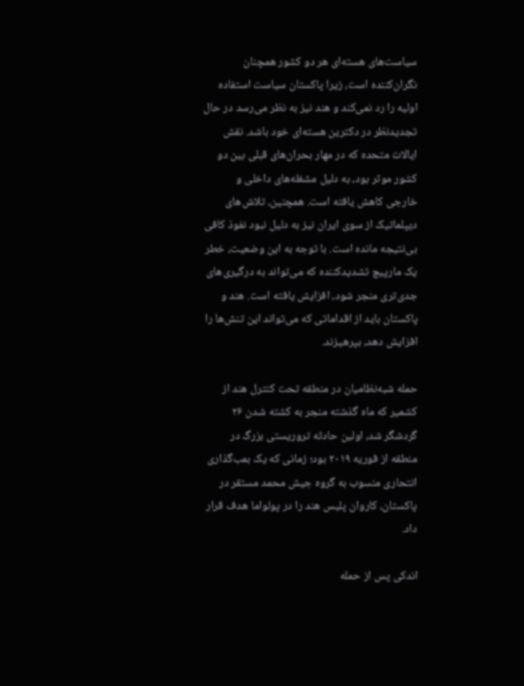سیاست‌های هسته‌ای هر دو کشور همچنان نگران‌کننده است، زیرا پاکستان سیاست استفاده اولیه را رد نمی‌کند و هند نیز به نظر می‌رسد در حال تجدیدنظر در دکترین هسته‌ای خود باشد. نقش ایالات متحده که در مهار بحران‌های قبلی بین دو کشور موثر بود، به دلیل مشغله‌های داخلی و خارجی کاهش یافته است. همچنین، تلاش‌های دیپلماتیک از سوی ایران نیز به دلیل نبود نفوذ کافی بی‌نتیجه مانده است. با توجه به این وضعیت، خطر یک مارپیچ تشدیدکننده که می‌تواند به درگیری‌های جدی‌تری منجر شود، افزایش یافته است. هند و پاکستان باید از اقداماتی که می‌تواند این تنش‌ها را افزایش دهد، بپرهیزند.

حمله شبه‌نظامیان در منطقه تحت کنترل هند از کشمیر که ماه گذشته منجر به کشته شدن ۲۶ گردشگر شد، اولین حادثه تروریستی بزرگ در منطقه از فوریه ۲۰۱۹ بود؛ زمانی که یک بمب‌گذاری انتحاری منسوب به گروه جیش محمد مستقر در پاکستان، کاروان پلیس هند را در پولواما هدف قرار داد.

اندکی پس از حمله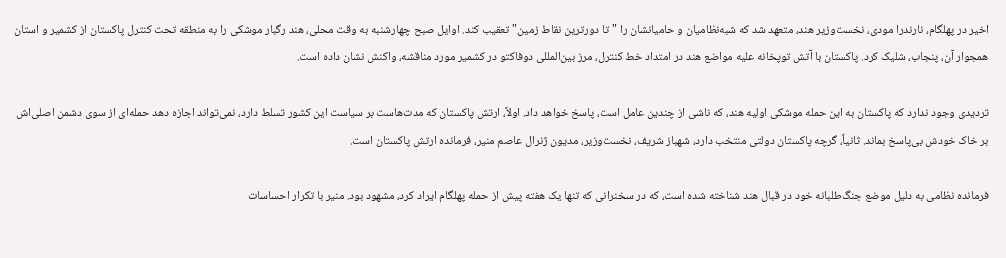اخیر در پهلگام، نارندرا مودی، نخست‌وزیر هند، متعهد شد که شبه‌نظامیان و حامیانشان را "تا دورترین نقاط زمین" تعقیب کند. اوایل صبح چهارشنبه به وقت محلی، هند رگبار موشکی را به منطقه تحت کنترل پاکستان از کشمیر و استان همجوار آن، پنجاب، شلیک کرد. پاکستان با آتش توپخانه علیه مواضع هند در امتداد خط کنترل، مرز بین‌المللی دوفاکتو در کشمیر مورد مناقشه، واکنش نشان داده است.

تردیدی وجود ندارد که پاکستان به این حمله موشکی اولیه هند، که ناشی از چندین عامل است، پاسخ خواهد داد. اولاً، ارتش پاکستان که مدت‌هاست بر سیاست این کشور تسلط دارد، نمی‌تواند اجازه دهد حمله‌ای از سوی دشمن اصلی‌اش بر خاک خودش بی‌پاسخ بماند. ثانیاً، گرچه پاکستان دولتی منتخب دارد، شهباز شریف، نخست‌وزیر، مدیون ژنرال عاصم منیر، فرمانده ارتش پاکستان است.

فرمانده نظامی به دلیل موضع جنگ‌طلبانه خود در قبال هند شناخته شده است، که در سخنرانی که تنها یک هفته پیش از حمله پهلگام ایراد کرد، مشهود بود. منیر با تکرار احساسات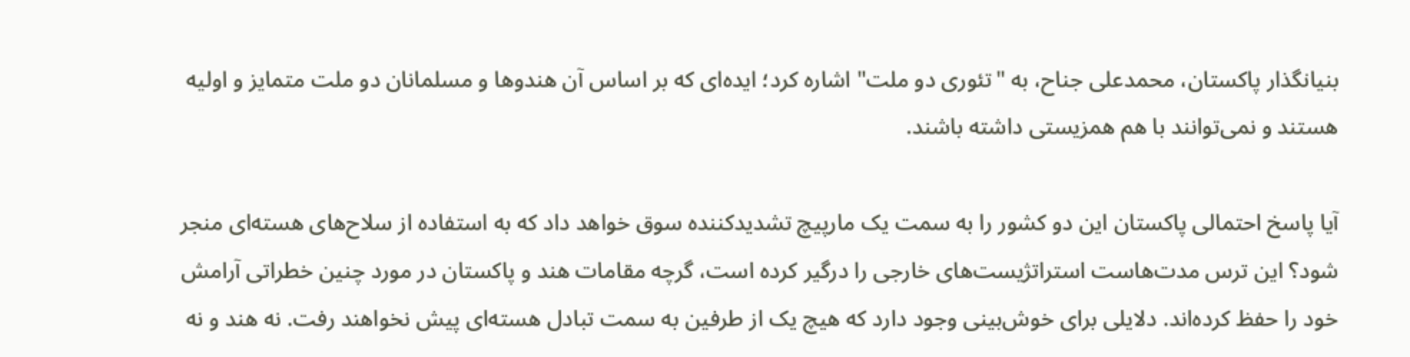بنیانگذار پاکستان، محمدعلی جناح، به "تئوری دو ملت" اشاره کرد؛ ایده‌ای که بر اساس آن هندوها و مسلمانان دو ملت متمایز و اولیه هستند و نمی‌توانند با هم همزیستی داشته باشند.

آیا پاسخ احتمالی پاکستان این دو کشور را به سمت یک مارپیچ تشدیدکننده سوق خواهد داد که به استفاده از سلاح‌های هسته‌ای منجر شود؟ این ترس مدت‌هاست استراتژیست‌های خارجی را درگیر کرده است، گرچه مقامات هند و پاکستان در مورد چنین خطراتی آرامش خود را حفظ کرده‌اند. دلایلی برای خوش‌بینی وجود دارد که هیچ یک از طرفین به سمت تبادل هسته‌ای پیش نخواهند رفت. نه هند و نه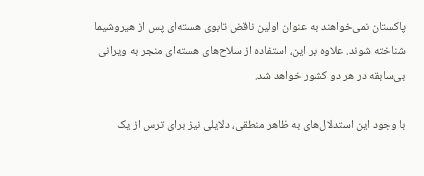پاکستان نمی‌خواهند به عنوان اولین ناقض تابوی هسته‌ای پس از هیروشیما شناخته شوند. علاوه بر این، استفاده از سلاح‌های هسته‌ای منجر به ویرانی بی‌سابقه در هر دو کشور خواهد شد.

با وجود این استدلال‌های به ظاهر منطقی، دلایلی نیز برای ترس از یک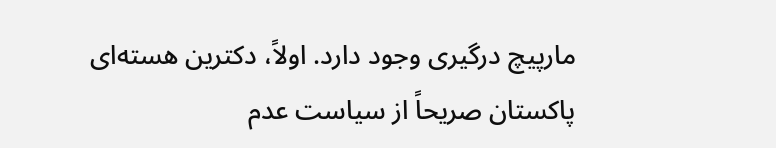مارپیچ درگیری وجود دارد. اولاً، دکترین هسته‌ای پاکستان صریحاً از سیاست عدم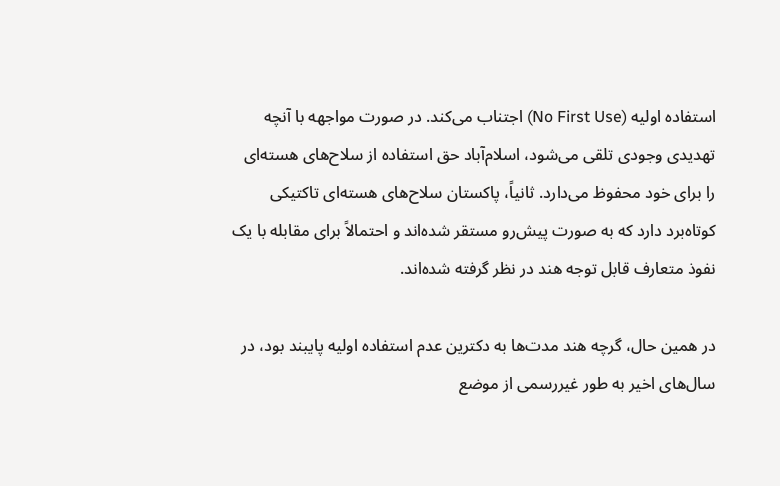استفاده اولیه (No First Use) اجتناب می‌کند. در صورت مواجهه با آنچه تهدیدی وجودی تلقی می‌شود، اسلام‌آباد حق استفاده از سلاح‌های هسته‌ای را برای خود محفوظ می‌دارد. ثانیاً، پاکستان سلاح‌های هسته‌ای تاکتیکی کوتاه‌برد دارد که به صورت پیش‌رو مستقر شده‌اند و احتمالاً برای مقابله با یک نفوذ متعارف قابل توجه هند در نظر گرفته شده‌اند.

در همین حال، گرچه هند مدت‌ها به دکترین عدم استفاده اولیه پایبند بود، در سال‌های اخیر به طور غیررسمی از موضع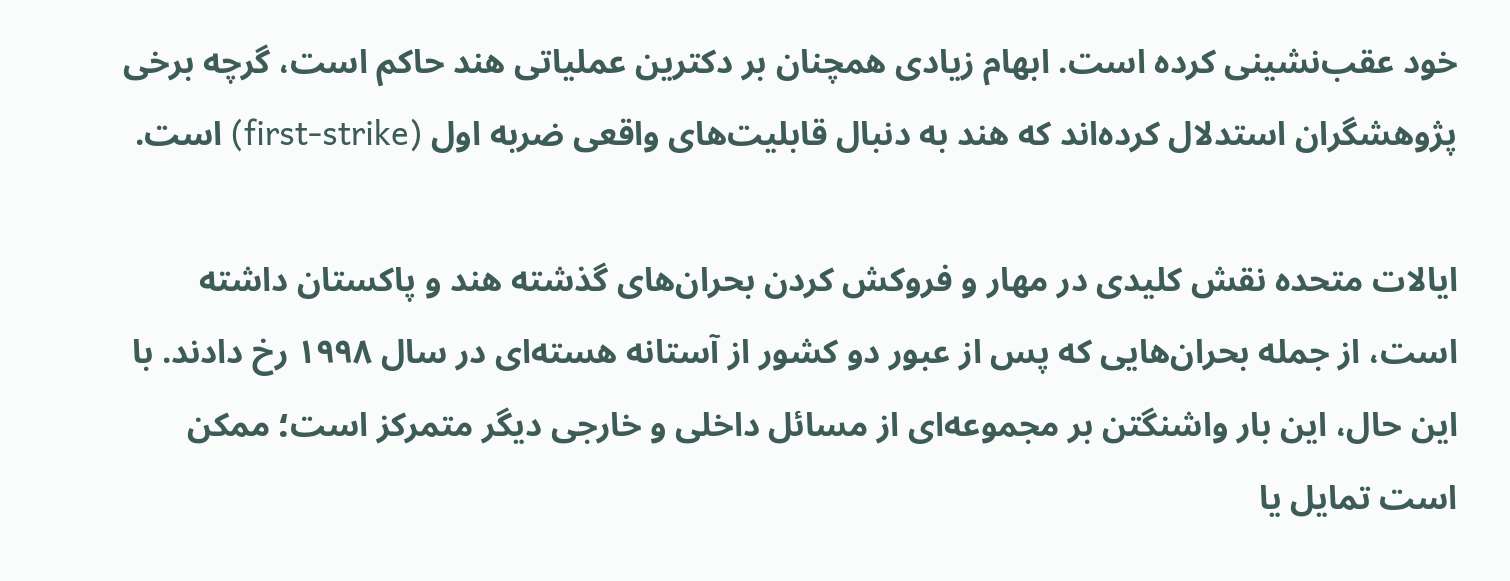خود عقب‌نشینی کرده است. ابهام زیادی همچنان بر دکترین عملیاتی هند حاکم است، گرچه برخی پژوهشگران استدلال کرده‌اند که هند به دنبال قابلیت‌های واقعی ضربه اول (first-strike) است.

ایالات متحده نقش کلیدی در مهار و فروکش کردن بحران‌های گذشته هند و پاکستان داشته است، از جمله بحران‌هایی که پس از عبور دو کشور از آستانه هسته‌ای در سال ۱۹۹۸ رخ دادند. با این حال، این بار واشنگتن بر مجموعه‌ای از مسائل داخلی و خارجی دیگر متمرکز است؛ ممکن است تمایل یا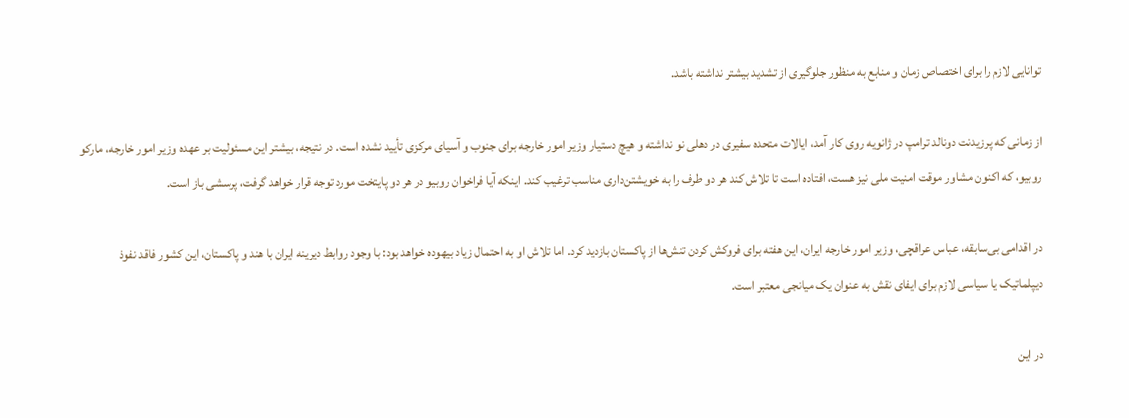توانایی لازم را برای اختصاص زمان و منابع به منظور جلوگیری از تشدید بیشتر نداشته باشد.

از زمانی که پرزیدنت دونالد ترامپ در ژانویه روی کار آمد، ایالات متحده سفیری در دهلی نو نداشته و هیچ دستیار وزیر امور خارجه برای جنوب و آسیای مرکزی تأیید نشده است. در نتیجه، بیشتر این مسئولیت بر عهده وزیر امور خارجه، مارکو روبیو، که اکنون مشاور موقت امنیت ملی نیز هست، افتاده است تا تلاش کند هر دو طرف را به خویشتن‌داری مناسب ترغیب کند. اینکه آیا فراخوان روبیو در هر دو پایتخت مورد توجه قرار خواهد گرفت، پرسشی باز است.

در اقدامی بی‌سابقه، عباس عراقچی، وزیر امور خارجه ایران، این هفته برای فروکش کردن تنش‌ها از پاکستان بازدید کرد. اما تلاش او به احتمال زیاد بیهوده خواهد بود: با وجود روابط دیرینه ایران با هند و پاکستان، این کشور فاقد نفوذ دیپلماتیک یا سیاسی لازم برای ایفای نقش به عنوان یک میانجی معتبر است.

در این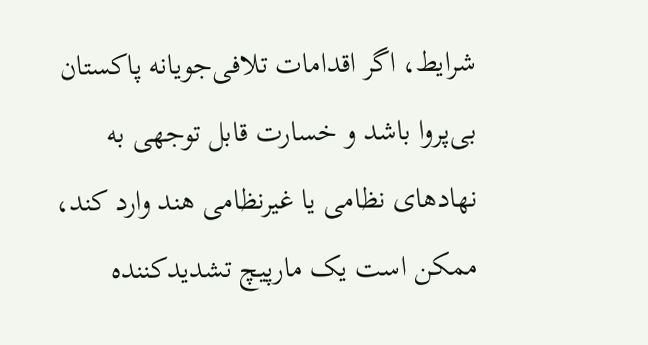شرایط، اگر اقدامات تلافی‌جویانه پاکستان بی‌پروا باشد و خسارت قابل توجهی به نهادهای نظامی یا غیرنظامی هند وارد کند، ممکن است یک مارپیچ تشدیدکننده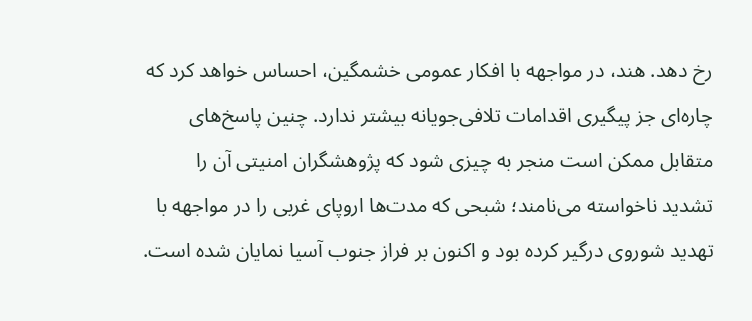رخ دهد. هند، در مواجهه با افکار عمومی خشمگین، احساس خواهد کرد که چاره‌ای جز پیگیری اقدامات تلافی‌جویانه بیشتر ندارد. چنین پاسخ‌های متقابل ممکن است منجر به چیزی شود که پژوهشگران امنیتی آن را تشدید ناخواسته می‌نامند؛ شبحی که مدت‌ها اروپای غربی را در مواجهه با تهدید شوروی درگیر کرده بود و اکنون بر فراز جنوب آسیا نمایان شده است.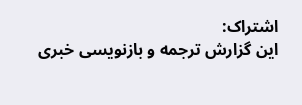اشتراک:
این گزارش ترجمه و بازنویسی خبری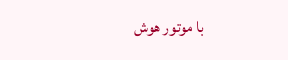با موتور هوش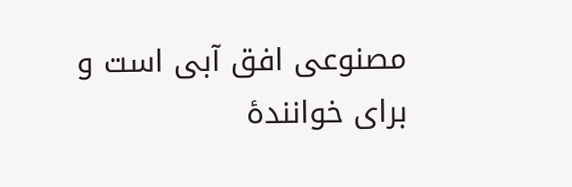مصنوعی افق آبی است و برای خوانندهٔ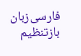فارسی‌زبان بازتنظیم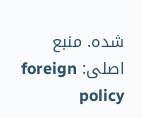شده. منبع اصلی: foreign policy